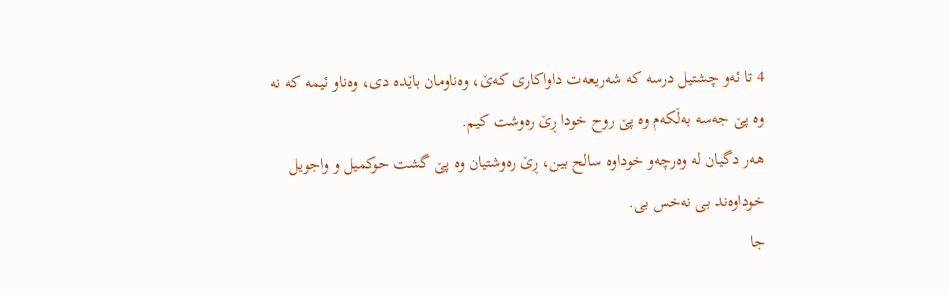4 تا ئەو چشتیل درسه که شەریعەت داواکاری کەێ، وەناومان باێده دی، وەناو ئیمه که نه وه پێ جەسه بەڵکەم وه پێ روح خودا ڕێ رەوشت کیم.
هەر دگیان له وەرچەو خوداوه سالح بین، ڕێ رەوشتیان وه پێ گشت حوکمیل و واجویل خوداوەند بی نەخس بی.
جا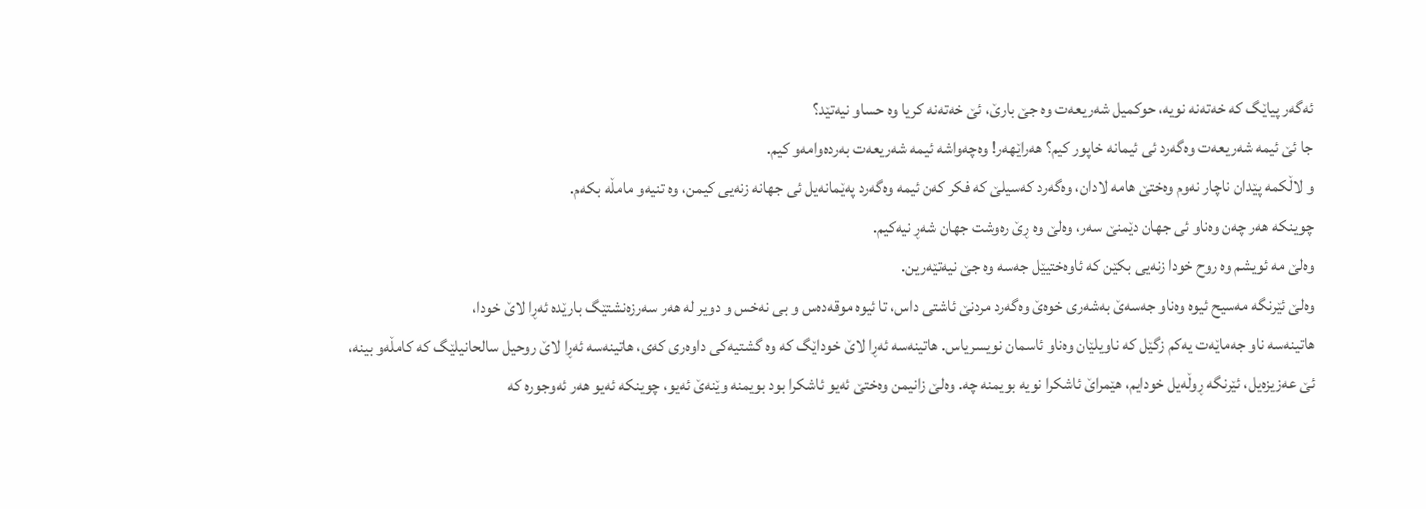ئەگەر پیاێگ که خەتەنه نویه، حوکمیل شەریعەت وه جێ بارێ، ئێ خەتەنه کریا وه حساو نیەتێد؟
جا ئێ ئیمه شەریعەت وەگەرد ئی ئیمانه خاپور کیم؟ هەراێهەر! وەچەواشه ئیمه شەریعەت بەردەوامەو کیم.
و لاڵکمه پێدان ناچار نەوم وەختێ هامه لادان، وەگەرد کەسیلێ که فکر کەن ئیمه وەگەرد پەێمانەیل ئی جهانه زنەیی کيمن، وه تنیەو مامڵه بکەم.
چوینکه هەر چەن وەناو ئی جهان دێمنێ سەر، وەلێ وه ڕێ رەوشت جهان شەڕ نیەکیم.
وەلێ مه ئویشم وه روح خودا زنەیی بکێن که ئاوەختیێل جەسه وه جێ نیەتێەرین.
وەلێ ئێرنگه مەسیح ئیوه وەناو جەسەێ بەشەری خوەێ وەگەرد مردنێ ئاشتی داس، تا ئیوه موقەدەس و بی نەخس و دویر له هەر سەرزەنشتێگ بارێده ئەڕا لاێ خودا،
هاتینەسه ناو جەماێەت یەکم زگێل که ناویلێان وەناو ئاسمان نویسریاس. هاتینەسه ئەڕا لاێ خوداێگ که وه گشتیەکی داوەری کەی، هاتینەسه ئەڕا لاێ روحیل سالحانیلێگ که کامڵەو بینه،
ئێ عەزیزەیل، ئێرنگه ڕوڵەیل خودایم، هێمراێ ئاشکرا نویه بویمنه چه. وەلێ زانیمن وەختێ ئەیو ئاشکرا بود بویمنه وێنەێ ئەیو، چوینکه ئەیو هەر ئەوجورە که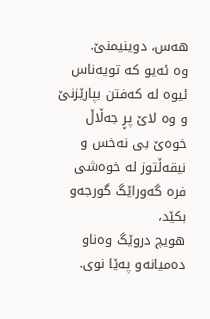هەس، دوینیمنێ.
وه ئەیو که تویەناس ئیوه له کەفتن بپارێزنێ و وه لاێ پڕ جەڵاڵ خوەێ بی نەخس و نیقەڵتوز له خوەشی فره گەوراێگ گورجەو بکێد،
هویچ دروێگ وەناو دەمیانەو پەێا نوی.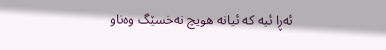ئەڕا ئیه که ئیانه هویچ نەخسێگ وەناو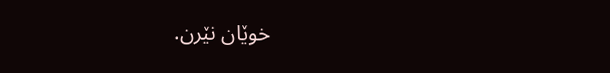خوێان نێرن.